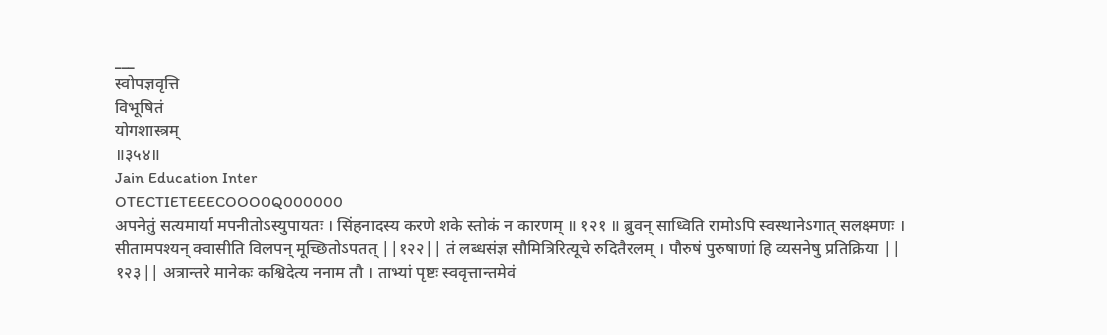___
स्वोपज्ञवृत्ति
विभूषितं
योगशास्त्रम्
॥३५४॥
Jain Education Inter
OTECTIETEEECOOO0Q000000
अपनेतुं सत्यमार्या मपनीतोऽस्युपायतः । सिंहनादस्य करणे शके स्तोकं न कारणम् ॥ १२१ ॥ ब्रुवन् साध्विति रामोऽपि स्वस्थानेऽगात् सलक्ष्मणः । सीतामपश्यन् क्वासीति विलपन् मूच्छितोऽपतत् ||१२२|| तं लब्धसंज्ञ सौमित्रिरित्यूचे रुदितैरलम् । पौरुषं पुरुषाणां हि व्यसनेषु प्रतिक्रिया || १२३|| अत्रान्तरे मानेकः कश्विदेत्य ननाम तौ । ताभ्यां पृष्टः स्ववृत्तान्तमेवं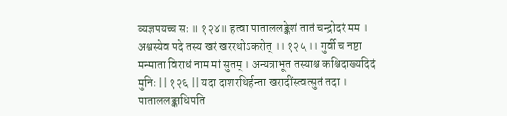व्यज्ञपयच्च सः ॥ १२४॥ हत्वा पाताललङ्केशं तातं चन्द्रोदरं मम । अश्वस्येव पदे तस्य खरं खररथोऽकरोत् ।। १२५ ।। गुर्वी च नष्टा मन्माता विराधं नाम मां सुतम् । अन्यत्राभूत तस्याश्च कश्चिदाख्यदिदं मुनिः || १२६ || यदा दाशरथिर्हन्ता खरादींस्त्वत्सुतं तदा । पाताललङ्काधिपति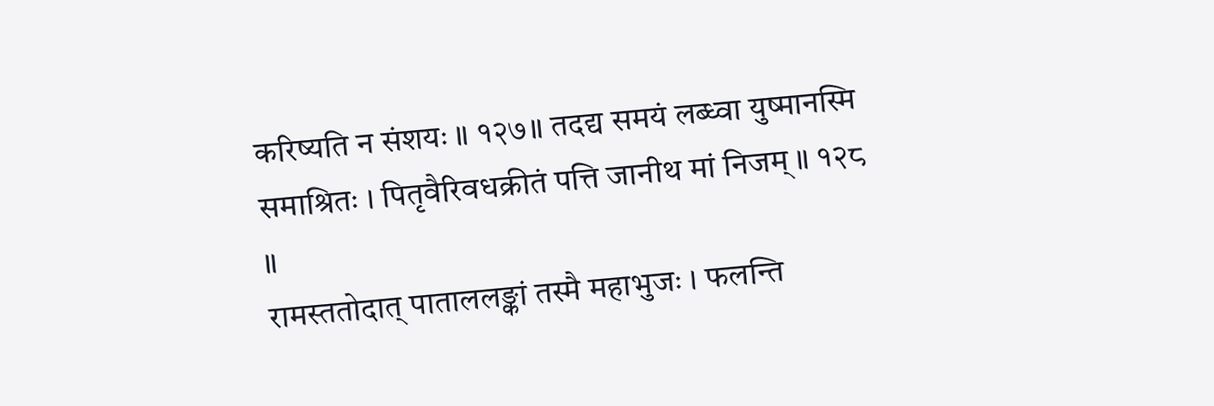करिष्यति न संशयः ॥ १२७॥ तदद्य समयं लब्ध्वा युष्मानस्मि समाश्रितः । पितृवैरिवधक्रीतं पत्ति जानीथ मां निजम् ॥ १२८ ॥
रामस्ततोदात् पाताललङ्कां तस्मै महाभुजः । फलन्ति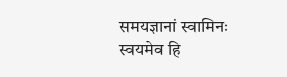समयज्ञानां स्वामिनः स्वयमेव हि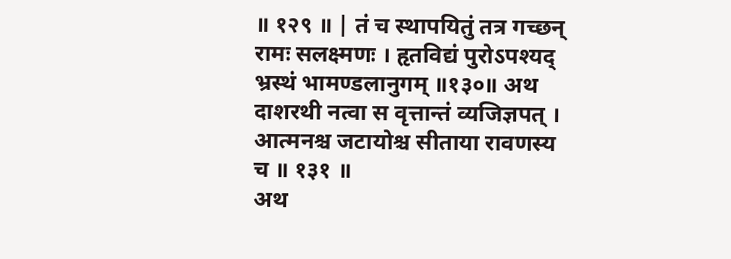॥ १२९ ॥ | तं च स्थापयितुं तत्र गच्छन् रामः सलक्ष्मणः । हृतविद्यं पुरोऽपश्यद् भ्रस्थं भामण्डलानुगम् ॥१३०॥ अथ दाशरथी नत्वा स वृत्तान्तं व्यजिज्ञपत् । आत्मनश्च जटायोश्च सीताया रावणस्य च ॥ १३१ ॥
अथ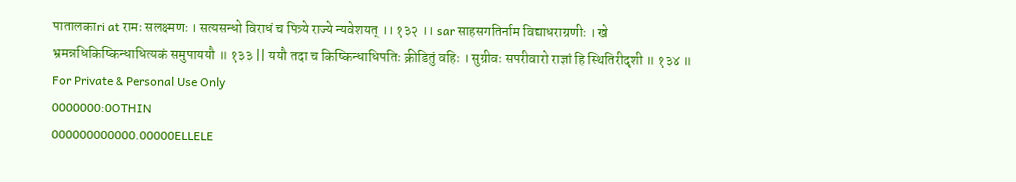पातालकाri at रामः सलक्ष्मणः । सत्यसन्धो विराधं च पित्र्ये राज्ये न्यवेशयत् ।। १३२ ।। sar साहसगतिर्नाम विद्याधराग्रणीः । खे भ्रमन्नधिकिष्किन्धाधित्यकं समुपाययौ ॥ १३३ || ययौ तदा च किष्किन्धाधिपतिः क्रीडितुं वहिः । सुग्रीवः सपरीवारो राज्ञां हि स्थितिरीदृशी ॥ १३४ ॥
For Private & Personal Use Only
0000000:0OTHIN
000000000000.00000ELLELE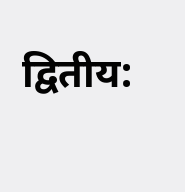द्वितीय: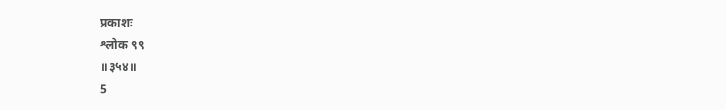प्रकाशः
श्लोक ९९
॥३५४॥
5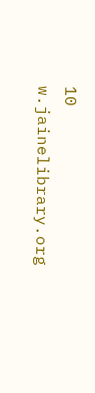10
w.jainelibrary.org